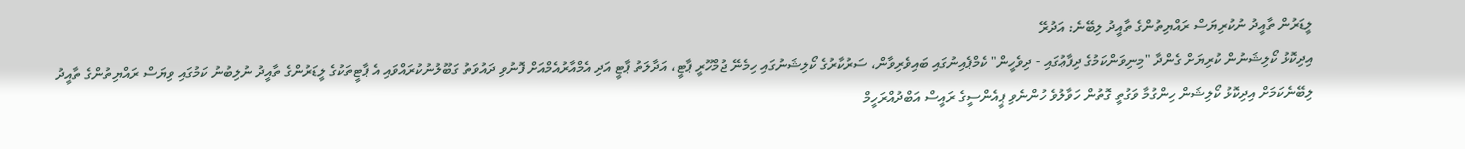ލީޑަރުން ތާއީދު ނުކުރިޔަސް ރައްޔިތުންގެ ތާއީދު ލިބޭނެ: އަދުރޭ
އިދިކޮޅު ކޯލިޝަނުން ކުރިޔަށް ގެންދާ "މިނިވަންކަމުގެ ދިފާޢުގައި - ދިވެހީން" ކެމްޕެއިނުގައި ބައިވެރިވާން، ސަރުކާރުގެ ކޯލިޝަނުގައި ހިމެނޭ ޖުމްހޫރީ ޕާޓީ، އަދާލަތު ޕާޓީ އަދި އެމްއާރުއެމްއަށް ފޮނުވި ދައުވަތު ގަބޫލުނުކުރައްވައި އެ ޕާޓީތަކުގެ ލީޑަރުންގެ ތާއީދު ނުލިބުނު ކަމުގައި ވިޔަސް ރައްޔިތުންގެ ތާއީދު ލިބޭނެކަމަށް އިދިކޮޅު ކޯލިޝަން ހިންގުމާ ވަގުތީ ގޮތުން ހަވާލުވެ ހުންނެވި ޕީއެންސީގެ ރައީސް އަބްދުއްރަހީމް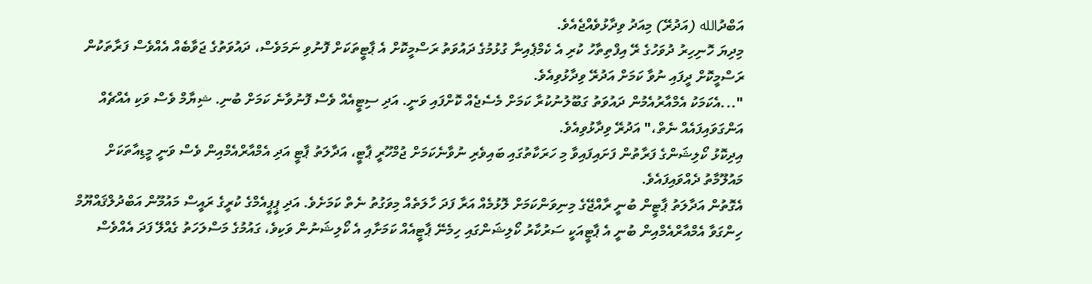އަބްދުالله (އަދުރޭ) މިއަދު ވިދާޅުވެއްޖެއެވެ.
މިދިޔަ ހޮނިހިރު ދުވަހުގެ ރޭ އިފްތިތާހު ކުރި އެ ކެމްޕެއިނާ ގުޅުމުގެ ދައުވަތު ރަސްމީކޮށް އެ ޕާޓީތަކަށް ފޮނުވި ނަމަވެސް، ދައުވަތުގެ ޖަވާބެއް އެއްވެސް ފަރާތަކުން ރަސްމީކޮށް ދީފައި ނުވާ ކަމަށް އަދުރޭ ވިދާޅުވިއެވެ.
"...އެކަމަކު އެމްއާރުއެމުން ދައުވަތު ގަބޫލުނުކުރާ ކަމަށް މެސެޖެއް ކޮށްފައި ވަނީ. އަދި ސިޓީއެއް ވެސް ފޮނުވާނެ ކަމަށް ބުނި. ޝިޔާމް ވެސް ވަކި އެއްޗެއް އަންގަވައިފައެއް ނެތް،" އަދުރޭ ވިދާޅުވިއެވެ.
އިދިކޮޅު ކޯލިޝަންގެ ފަރާތުން ފަށައިފައިވާ މި ހަރަކާތުގައި ބައިވެރި ނުވާނެކަމަށް ޖުމްހޫރީ ޕާޓީ، އަދާލަތު ޕާޓީ އަދި އެމްއާރްއެމްއިން ވެސް ވަނީ މީޑިއާތަކަށް މައުލޫމާތު ދެއްވައިފައެވެ.
އެގޮތުން އަދާލަތު ޕާޓީން ބުނީ ރާއްޖޭގެ މިނިވަންކަމަށް ލޮޅުމެއް އަރާ ފަދަ ހާލަތެއް މިވަގުތު ނެތް ކަމަށެވެ. އަދި ޕީޕީއެމްގެ ކުރީގެ ރައީސް މައުމޫން އަބްދުލްޤައްޔޫމް ހިންގަވާ އެމްއާރްއެމްއިން ބުނީ އެ ޕާޓީއަކީ ސަރުކާރު ކޯލިޝަންގައި ހިމެނޭ ޕާޓީއެއް ކަމަށާއި އެ ކޯލިޝަނުން ވަކިވެ، ގައުމުގެ މަސްލަހަތު ގެއްލޭ ފަދަ އެއްވެސް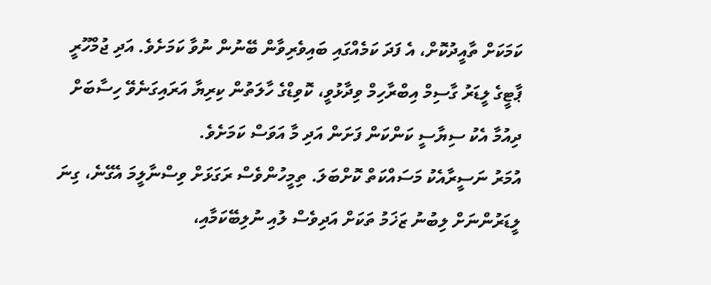ކަމަކަށް ތާއީދުކޮށް، އެ ފަދަ ކަމެއްގައި ބައިވެރިވާން ބޭނުން ނުވާ ކަމަށެވެ. އަދި ޖުމްހޫރީ ޕާޓީގެ ލީޑަރު ގާސިމް އިބްރާހިމް ވިދާޅުވީ، ކޮވިޑްގެ ހާލަތުން ކިރިޔާ އަރައިގަނެވޭ ހިސާބަށް ދިއުމާ އެކު ސިޔާސީ ކަންކަން ފަށަން އަދި މާ އަވަސް ކަމަށެވެ.
އުމަރު ނަސީރާއެކު މަސައްކަތް ކޮށްބަލަ. ތިމީހުންވެސް ރަގަޅަށް ވިސްނާލީމަ އެގޭނެ، ގިނަ ލީޑަރުންނަށް ލިބުނު ޒަޚަމު ތަކަށް އަދިވެސް ލުއި ނުލިބޭކަމާއި،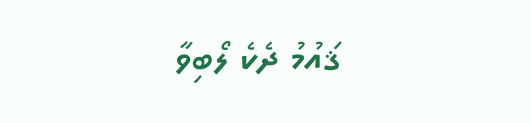ޤައުމު ދެކެ ލޯބިވާ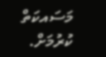މަސައކަތް ކުރުމަށް.